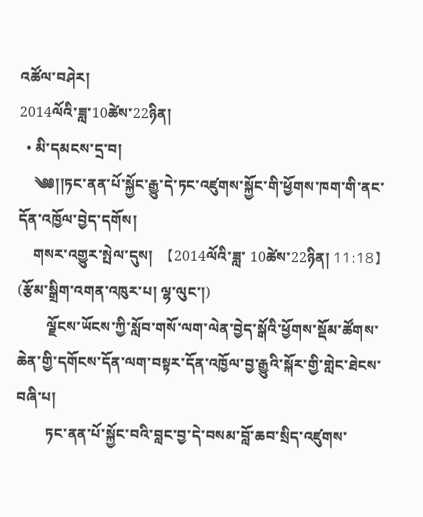འཚོལ་བཤེར།
2014ལོའི་ཟླ་10ཚེས་22ཉིན།
  • མི་དམངས་དྲ་བ།
    ༄༅།།ཏང་ནན་པོ་སྐྱོང་རྒྱུ་དེ་ཏང་འཛུགས་སྐྱོང་གི་ཕྱོགས་ཁག་གི་ནང་དོན་འཁྱོལ་བྱེད་དགོས།
    གསར་འགྱུར་སྤེལ་དུས།  【2014ལོའི་ཟླ་ 10ཚེས་22ཉིན། 11:18】   (རྩོམ་སྒྲིག་འགན་འཁུར་པ། ལྷ་ལུང་།)
        ལྗོངས་ཡོངས་ཀྱི་སློབ་གསོ་ལག་ལེན་བྱེད་སྒོའི་ཕྱོགས་སྡོམ་ཚོགས་ཆེན་གྱི་དགོངས་དོན་ལག་བསྟར་དོན་འཁྱོལ་བྱ་རྒྱུའི་སྐོར་གྱི་གླེང་ཐེངས་བཞི་པ།
        ཏང་ནན་པོ་སྐྱོང་བའི་བླང་བྱ་དེ་བསམ་བློ་ཆབ་སྲིད་འཛུགས་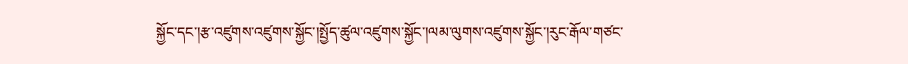སྐྱོང་དང་།རྩ་འཛུགས་འཛུགས་སྐྱོང་།སྤྱོད་ཚུལ་འཛུགས་སྐྱོང་།ལམ་ལུགས་འཛུགས་སྐྱོང་།རུང་རྒོལ་གཙང་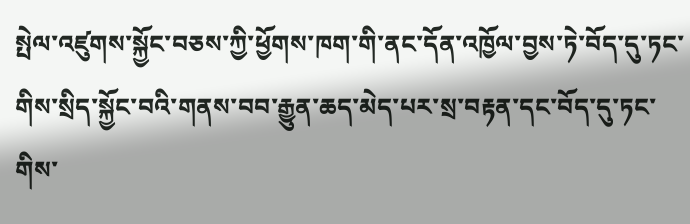སྤེལ་འཛུགས་སྐྱོང་བཅས་ཀྱི་ཕྱོགས་ཁག་གི་ནང་དོན་འཁྱོལ་བྱས་ཏེ་བོད་དུ་ཏང་གིས་སྲིད་སྐྱོང་བའི་གནས་བབ་རྒྱུན་ཆད་མེད་པར་སྲ་བརྟན་དང་བོད་དུ་ཏང་གིས་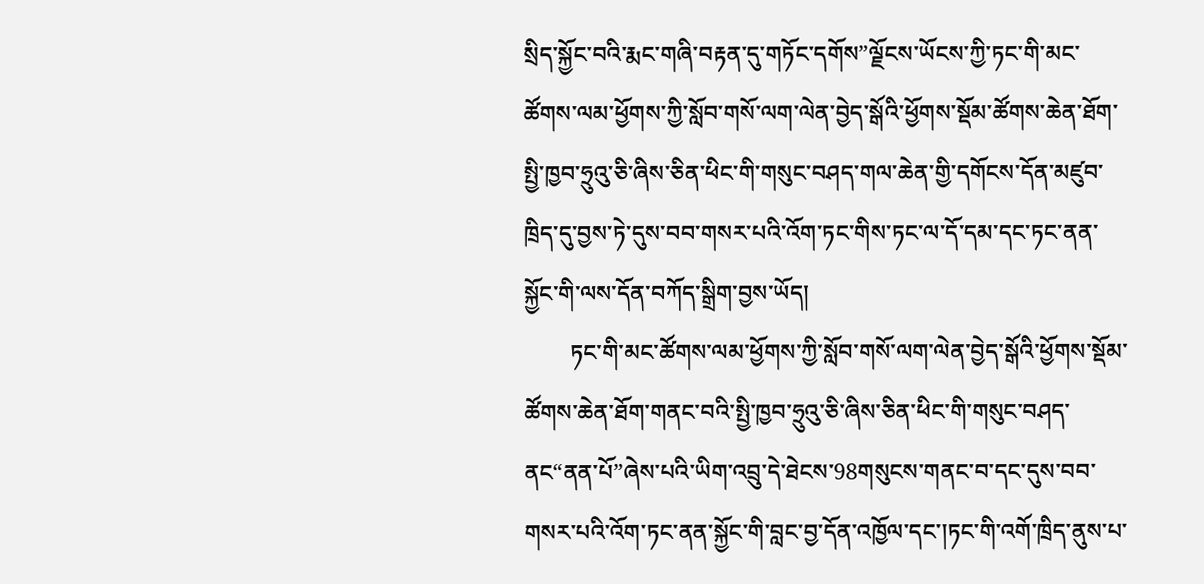སྲིད་སྐྱོང་བའི་རྨང་གཞི་བརྟན་དུ་གཏོང་དགོས”ལྗོངས་ཡོངས་ཀྱི་ཏང་གི་མང་ཚོགས་ལམ་ཕྱོགས་ཀྱི་སློབ་གསོ་ལག་ལེན་བྱེད་སྒོའི་ཕྱོགས་སྡོམ་ཚོགས་ཆེན་ཐོག་སྤྱི་ཁྱབ་ཧྲུའུ་ཅི་ཞིས་ཅིན་ཕིང་གི་གསུང་བཤད་གལ་ཆེན་གྱི་དགོངས་དོན་མཛུབ་ཁྲིད་དུ་བྱས་ཏེ་དུས་བབ་གསར་པའི་འོག་ཏང་གིས་ཏང་ལ་དོ་དམ་དང་ཏང་ནན་སྐྱོང་གི་ལས་དོན་བཀོད་སྒྲིག་བྱས་ཡོད།
        ཏང་གི་མང་ཚོགས་ལམ་ཕྱོགས་ཀྱི་སློབ་གསོ་ལག་ལེན་བྱེད་སྒོའི་ཕྱོགས་སྡོམ་ཚོགས་ཆེན་ཐོག་གནང་བའི་སྤྱི་ཁྱབ་ཧྲུའུ་ཅི་ཞིས་ཅིན་ཕིང་གི་གསུང་བཤད་ནང“ནན་པོ”ཞེས་པའི་ཡིག་འབྲུ་དེ་ཐེངས་98གསུངས་གནང་བ་དང་དུས་བབ་གསར་པའི་འོག་ཏང་ནན་སྐྱོང་གི་བླང་བྱ་དོན་འཁྱོལ་དང་།ཏང་གི་འགོ་ཁྲིད་ནུས་པ་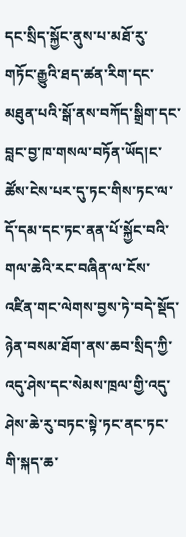དང་སྲིད་སྐྱོང་ནུས་པ་མཐོ་རུ་གཏོང་རྒྱུའི་ཐད་ཚན་རིག་དང་མཐུན་པའི་སྒོ་ནས་བཀོད་སྒྲིག་དང་བླང་བྱ་ཁ་གསལ་བཏོན་ཡོད།ང་ཚོས་ངེས་པར་དུ་ཏང་གིས་ཏང་ལ་དོ་དམ་དང་ཏང་ནན་པོ་སྐྱོང་བའི་གལ་ཆེའི་རང་བཞིན་ལ་ངོས་འཛིན་གང་ལེགས་བྱས་ཏེ་བདེ་སྡོད་ཉེན་བསམ་ཐོག་ནས་ཆབ་སྲིད་ཀྱི་འདུ་ཤེས་དང་སེམས་ཁྲལ་གྱི་འདུ་ཤེས་ཆེ་རུ་བཏང་སྟེ་ཏང་ནང་ཏང་གི་སྐད་ཆ་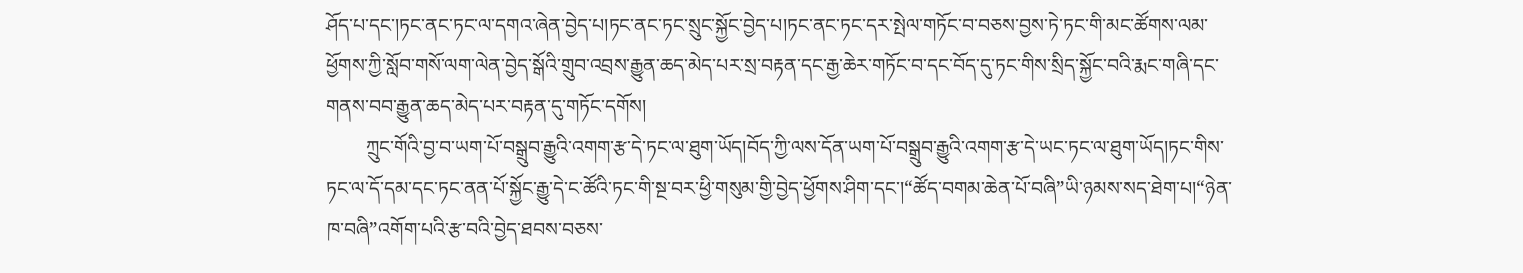ཤོད་པ་དང་།ཏང་ནང་ཏང་ལ་དགའ་ཞེན་བྱེད་པ།ཏང་ནང་ཏང་སྲུང་སྐྱོང་བྱེད་པ།ཏང་ནང་ཏང་དར་སྤེལ་གཏོང་བ་བཅས་བྱས་ཏེ་ཏང་གི་མང་ཚོགས་ལམ་ཕྱོགས་ཀྱི་སློབ་གསོ་ལག་ལེན་བྱེད་སྒོའི་གྲུབ་འབྲས་རྒྱུན་ཆད་མེད་པར་སྲ་བརྟན་དང་རྒྱ་ཆེར་གཏོང་བ་དང་བོད་དུ་ཏང་གིས་སྲིད་སྐྱོང་བའི་རྨང་གཞི་དང་གནས་བབ་རྒྱུན་ཆད་མེད་པར་བརྟན་དུ་གཏོང་དགོས།
        ཀྲུང་གོའི་བྱ་བ་ཡག་པོ་བསྒྲུབ་རྒྱུའི་འགག་རྩ་དེ་ཏང་ལ་ཐུག་ཡོད།བོད་ཀྱི་ལས་དོན་ཡག་པོ་བསྒྲུབ་རྒྱུའི་འགག་རྩ་དེ་ཡང་ཏང་ལ་ཐུག་ཡོད།ཏང་གིས་ཏང་ལ་དོ་དམ་དང་ཏང་ནན་པོ་སྐྱོང་རྒྱུ་དེ་ང་ཚོའི་ཏང་གི་སྔ་བར་ཕྱི་གསུམ་གྱི་བྱེད་ཕྱོགས་ཤིག་དང་།“ཚོད་བགམ་ཆེན་པོ་བཞི”ཡི་ཉམས་སད་ཐེག་པ།“ཉེན་ཁ་བཞི”འགོག་པའི་རྩ་བའི་བྱེད་ཐབས་བཅས་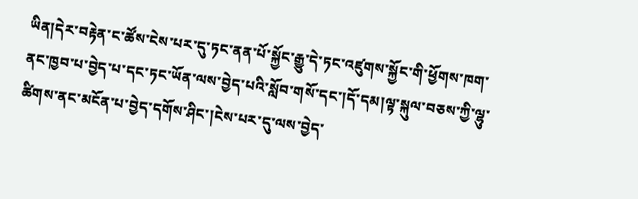ཡིན།དེར་བརྟེན་ང་ཚོས་ངེས་པར་དུ་ཏང་ནན་པོ་སྐྱོང་རྒྱུ་དེ་ཏང་འཛུགས་སྐྱོང་གི་ཕྱོགས་ཁག་ནང་ཁྱབ་པ་བྱེད་པ་དང་ཏང་ཡོན་ལས་བྱེད་པའི་སློབ་གསོ་དང་།དོ་དམ།ལྟ་སྐུལ་བཅས་ཀྱི་ལྷུ་ཚིགས་ནང་མངོན་པ་བྱེད་དགོས་ཤིང་།ངེས་པར་དུ་ལས་བྱེད་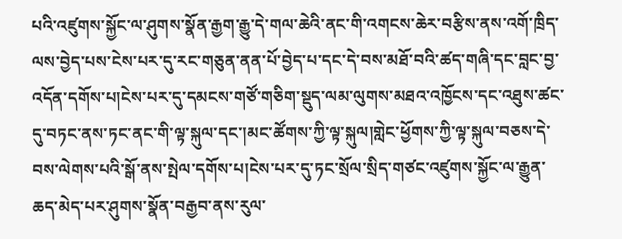པའི་འཛུགས་སྐྱོང་ལ་ཤུགས་སྣོན་རྒྱག་རྒྱུ་དེ་གལ་ཆེའི་ནང་གི་འགངས་ཆེར་བརྩིས་ནས་འགོ་ཁྲིད་ལས་བྱེད་པས་ངེས་པར་དུ་རང་གཅུན་ནན་པོ་བྱེད་པ་དང་དེ་བས་མཐོ་བའི་ཚད་གཞི་དང་བླང་བྱ་འདོན་དགོས་པ།ངེས་པར་དུ་དམངས་གཙོ་གཅིག་སྡུད་ལམ་ལུགས་མཐའ་འཁྱོངས་དང་འཐུས་ཚང་དུ་བཏང་ནས་ཏང་ནང་གི་ལྟ་སྐུལ་དང་།མང་ཚོགས་ཀྱི་ལྟ་སྐུལ།གླེང་ཕྱོགས་ཀྱི་ལྟ་སྐུལ་བཅས་དེ་བས་ལེགས་པའི་སྒོ་ནས་སྤེལ་དགོས་པ།ངེས་པར་དུ་ཏང་སྲོལ་སྲིད་གཙང་འཛུགས་སྐྱོང་ལ་རྒྱུན་ཆད་མེད་པར་ཤུགས་སྣོན་བརྒྱབ་ནས་རུལ་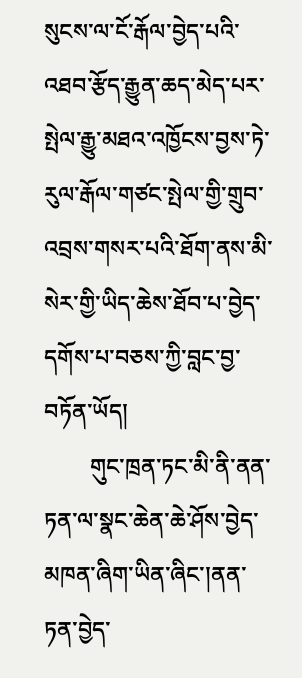སུངས་ལ་ངོ་རྒོལ་བྱེད་པའི་འཐབ་རྩོད་རྒྱུན་ཆད་མེད་པར་སྤེལ་རྒྱུ་མཐའ་འཁྱོངས་བྱས་ཏེ་རུལ་རྒོལ་གཙང་སྤེལ་གྱི་གྲུབ་འབྲས་གསར་པའི་ཐོག་ནས་མི་སེར་གྱི་ཡིད་ཆེས་ཐོབ་པ་བྱེད་དགོས་པ་བཅས་ཀྱི་བླང་བྱ་བཏོན་ཡོད།
        གུང་ཁྲན་ཏང་མི་ནི་ནན་ཏན་ལ་སྣང་ཆེན་ཆེ་ཤོས་བྱེད་མཁན་ཞིག་ཡིན་ཞིང་།ནན་ཏན་བྱེད་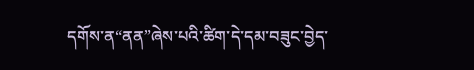དགོས་ན“ནན”ཞེས་པའི་ཚིག་དེ་དམ་བཟུང་བྱེད་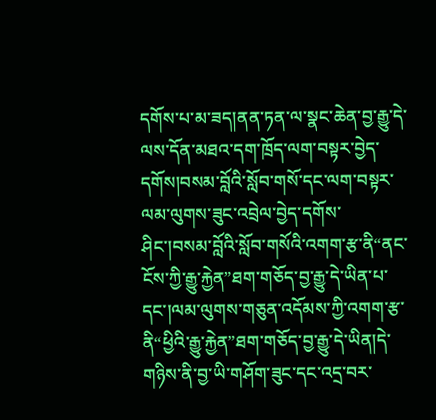དགོས་པ་མ་ཟད།ནན་ཏན་ལ་སྣང་ཆེན་བྱ་རྒྱུ་དེ་ལས་དོན་མཐའ་དག་ཁྲོད་ལག་བསྟར་བྱེད་དགོས།བསམ་བློའི་སློབ་གསོ་དང་ལག་བསྟར་ལམ་ལུགས་ཟུང་འབྲེལ་བྱེད་དགོས་ཤིང་།བསམ་བློའི་སློབ་གསོའི་འགག་རྩ་ནི“ནང་ངོས་ཀྱི་རྒྱུ་རྐྱེན”ཐག་གཅོད་བྱ་རྒྱུ་དེ་ཡིན་པ་དང་།ལམ་ལུགས་གཅུན་འདོམས་ཀྱི་འགག་རྩ་ནི“ཕྱིའི་རྒྱུ་རྐྱེན”ཐག་གཅོད་བྱ་རྒྱུ་དེ་ཡིན།དེ་གཉིས་ནི་བྱ་ཡི་གཤོག་ཟུང་དང་འདྲ་བར་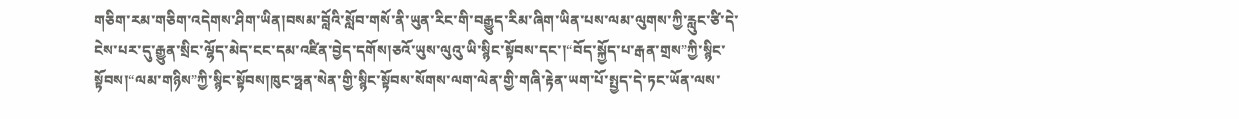གཅིག་རམ་གཅིག་འདེགས་ཤིག་ཡིན།བསམ་བློའི་སློབ་གསོ་ནི་ཡུན་རིང་གི་བརྒྱུད་རིམ་ཞིག་ཡིན་པས་ལམ་ལུགས་ཀྱི་རླུང་ཙི་དེ་ངེས་པར་དུ་རྒྱུན་སྲིང་ལྷོད་མེད་ངང་དམ་འཛིན་བྱེད་དགོས།ཅའོ་ཡུས་ལུའུ་ཡི་སྙིང་སྟོབས་དང་།“བོད་སྐྱོད་པ་རྒན་གྲས”ཀྱི་སྙིང་སྟོབས།“ལམ་གཉིས”ཀྱི་སྙིང་སྟོབས།ཁུང་ཧྥན་སེན་གྱི་སྙིང་སྟོབས་སོགས་ལག་ལེན་གྱི་གཞི་རྟེན་ཡག་པོ་སྤྱད་དེ་ཏང་ཡོན་ལས་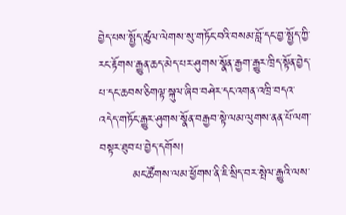བྱེད་པས་སྤྱོད་ཚུལ་ལེགས་སུ་གཏོང་བའི་བསམ་བློ་དང་བྱ་སྤྱོད་ཀྱི་རང་རྟོགས་རྒྱུན་ཆད་མེད་པར་ཤུགས་སྣོན་རྒྱག་རྒྱུར་ཁྲིད་སྟོན་བྱེད་པ་དང་ཆབས་ཅིགལྟ་སྐུལ་ཞིབ་བཤེར་དང་འགན་འཁྲི་བདའ་འདེད་གཏོང་རྒྱུར་ཤུགས་སྣོན་བརྒྱབ་སྟེ་ལམ་ལུགས་ནན་པོ་ལག་བསྟར་ཐུབ་པ་བྱེད་དགོས།
        མང་ཚོགས་ལམ་ཕྱོགས་ནི་ཇི་སྲིད་བར་སྤེལ་རྒྱུའི་ལས་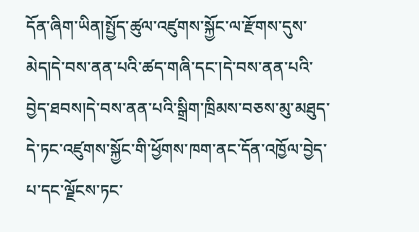དོན་ཞིག་ཡིན།སྤྱོད་ཚུལ་འཛུགས་སྐྱོང་ལ་རྫོགས་དུས་མེད།དེ་བས་ནན་པའི་ཚད་གཞི་དང་།དེ་བས་ནན་པའི་བྱེད་ཐབས།དེ་བས་ནན་པའི་སྒྲིག་ཁྲིམས་བཅས་མུ་མཐུད་དེ་ཏང་འཛུགས་སྐྱོང་གི་ཕྱོགས་ཁག་ནང་དོན་འཁྱོལ་བྱེད་པ་དང་ལྗོངས་ཏང་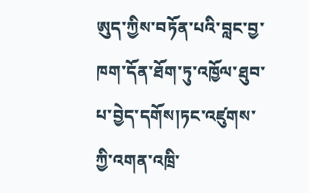ཨུད་ཀྱིས་བཏོན་པའི་བླང་བྱ་ཁག་དོན་ཐོག་ཏུ་འཁྱོལ་ཐུབ་པ་བྱེད་དགོས།ཏང་འཛུགས་ཀྱི་འགན་འཁྲི་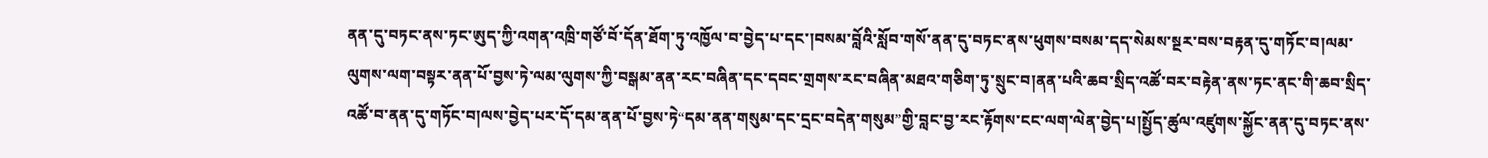ནན་དུ་བཏང་ནས་ཏང་ཨུད་ཀྱི་འགན་འཁྲི་གཙོ་བོ་དོན་ཐོག་ཏུ་འཁྱོལ་བ་བྱེད་པ་དང་།བསམ་བློའི་སློབ་གསོ་ནན་དུ་བཏང་ནས་ཕུགས་བསམ་དད་སེམས་སྔར་བས་བརྟན་དུ་གཏོང་བ།ལམ་ལུགས་ལག་བསྟར་ནན་པོ་བྱས་ཏེ་ལམ་ལུགས་ཀྱི་བསྒམ་ནན་རང་བཞིན་དང་དབང་གྲགས་རང་བཞིན་མཐའ་གཅིག་ཏུ་སྲུང་བ།ནན་པའི་ཆབ་སྲིད་འཚོ་བར་བརྟེན་ནས་ཏང་ནང་གི་ཆབ་སྲིད་འཚོ་བ་ནན་དུ་གཏོང་བ།ལས་བྱེད་པར་དོ་དམ་ནན་པོ་བྱས་ཏེ“དམ་ནན་གསུམ་དང་དྲང་བདེན་གསུམ”གྱི་བླང་བྱ་རང་རྟོགས་ངང་ལག་ལེན་བྱེད་པ།སྤྱོད་ཚུལ་འཛུགས་སྐྱོང་ནན་དུ་བཏང་ནས་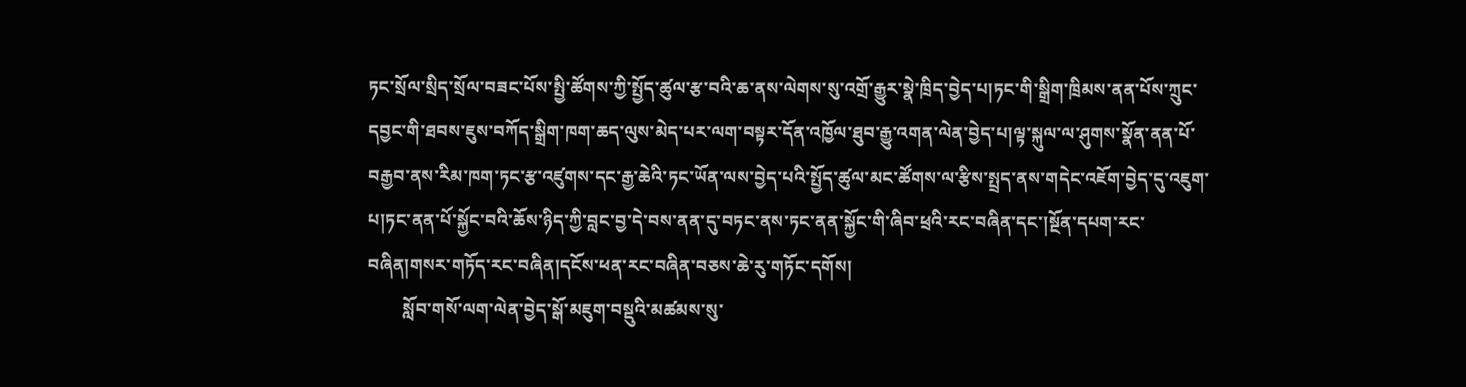ཏང་སྲོལ་སྲིད་སྲོལ་བཟང་པོས་སྤྱི་ཚོགས་ཀྱི་སྤྱོད་ཚུལ་རྩ་བའི་ཆ་ནས་ལེགས་སུ་འགྲོ་རྒྱུར་སྣེ་ཁྲིད་བྱེད་པ།ཏང་གི་སྒྲིག་ཁྲིམས་ནན་པོས་ཀྲུང་དབྱང་གི་ཐབས་ཇུས་བཀོད་སྒྲིག་ཁག་ཆད་ལུས་མེད་པར་ལག་བསྟར་དོན་འཁྱོལ་ཐུབ་རྒྱུ་འགན་ལེན་བྱེད་པ།ལྟ་སྐུལ་ལ་ཤུགས་སྣོན་ནན་པོ་བརྒྱབ་ནས་རིམ་ཁག་ཏང་རྩ་འཛུགས་དང་རྒྱ་ཆེའི་ཏང་ཡོན་ལས་བྱེད་པའི་སྤྱོད་ཚུལ་མང་ཚོགས་ལ་རྩིས་སྤྲད་ནས་གདེང་འཇོག་བྱེད་དུ་འཇུག་པ།ཏང་ནན་པོ་སྐྱོང་བའི་ཆོས་ཉིད་ཀྱི་བླང་བྱ་དེ་བས་ནན་དུ་བཏང་ནས་ཏང་ནན་སྐྱོང་གི་ཞིབ་ཕྲའི་རང་བཞིན་དང་།སྔོན་དཔག་རང་བཞིན།གསར་གཏོད་རང་བཞིན།དངོས་ཕན་རང་བཞིན་བཅས་ཆེ་རུ་གཏོང་དགོས།
        སློབ་གསོ་ལག་ལེན་བྱེད་སྒོ་མཇུག་བསྡུའི་མཚམས་སུ་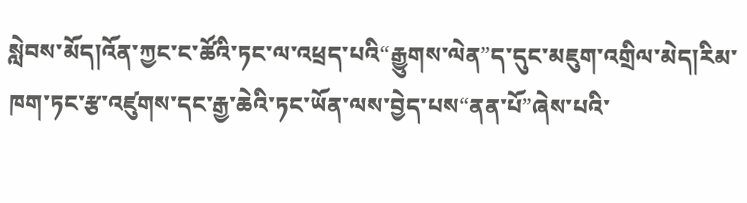སླེབས་མོད།འོན་ཀྱང་ང་ཚོའི་ཏང་ལ་འཕྲད་པའི“རྒྱུགས་ལེན”ད་དུང་མཇུག་འགྲིལ་མེད།རིམ་ཁག་ཏང་རྩ་འཛུགས་དང་རྒྱ་ཆེའི་ཏང་ཡོན་ལས་བྱེད་པས“ནན་པོ”ཞེས་པའི་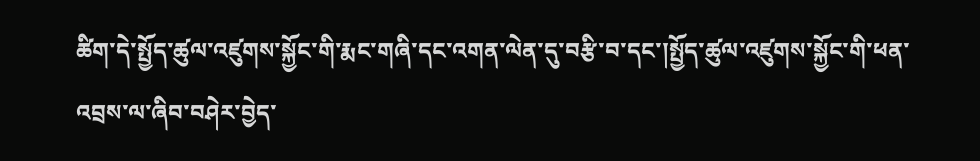ཚིག་དེ་སྤྱོད་ཚུལ་འཛུགས་སྐྱོང་གི་རྨང་གཞི་དང་འགན་ལེན་དུ་བརྩི་བ་དང་།སྤྱོད་ཚུལ་འཛུགས་སྐྱོང་གི་ཕན་འབྲས་ལ་ཞིབ་བཤེར་བྱེད་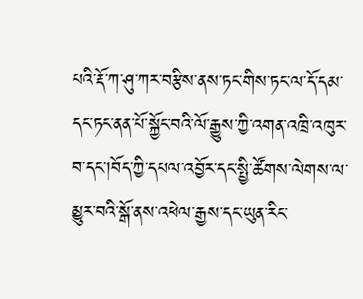པའི་རྡོ་ཀ་ཤུ་ཀར་བརྩིས་ནས་ཏང་གིས་ཏང་ལ་དོ་དམ་དང་ཏང་ནན་པོ་སྐྱོང་བའི་ལོ་རྒྱུས་ཀྱི་འགན་འཁྲི་འཁུར་བ་དང་།བོད་ཀྱི་དཔལ་འབྱོར་དང་སྤྱི་ཚོགས་ལེགས་ལ་མྱུར་བའི་སྒོ་ནས་འཕེལ་རྒྱས་དང་ཡུན་རིང་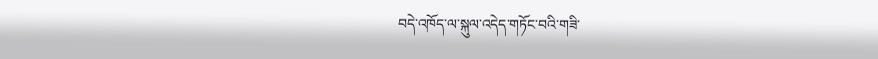བདེ་འཁོད་ལ་སྐུལ་འདེད་གཏོང་བའི་གཟི་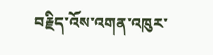བརྗིད་འོས་འགན་འཁུར་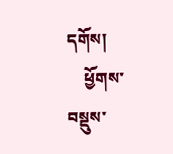དགོས།
    ཕྱོགས་བསྡུས་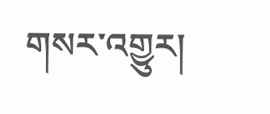གསར་འགྱུར།